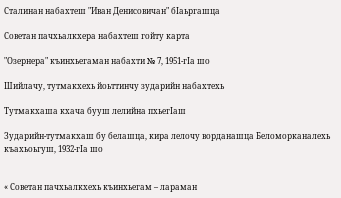Сталинан набахтеш "Иван Денисовичан" бIаьргашца

Советан пачхьалкхера набахтеш гойту карта

"Озернера" къинхьегаман набахти № 7, 1951-гIа шо

Шийлачу, тутмакхехь йоьттинчу зударийн набахтехь

Тутмакхаша кхача бууш лелийна пхьегIаш

Зударийн-тутмакхаш бу белашца, кира лелочу ворданашца Беломорканалехь къахьоьгуш, 1932-гIа шо


« Советан пачхьалкхехь къинхьегам – лараман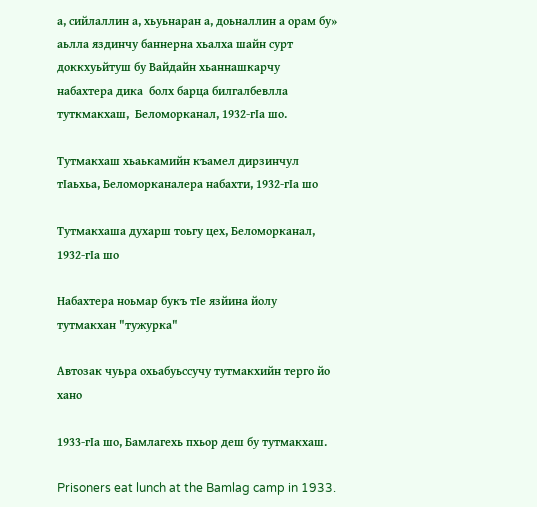а, сийлаллин а, хьуьнаран а, доьналлин а орам бу» аьлла яздинчу баннерна хьалха шайн сурт доккхуьйтуш бу Вайдайн хьаннашкарчу набахтера дика  болх барца билгалбевлла туткмакхаш,  Беломорканал, 1932-гIа шо.

Тутмакхаш хьаькамийн къамел дирзинчул тIаьхьа, Беломорканалера набахти, 1932-гIа шо

Тутмакхаша духарш тоьгу цех, Беломорканал, 1932-гIа шо

Набахтера ноьмар букъ тIе язйина йолу тутмакхан "тужурка"

Автозак чуьра охьабуьссучу тутмакхийн терго йо хано

1933-гIа шо, Бамлагехь пхьор деш бу тутмакхаш.

Prisoners eat lunch at the Bamlag camp in 1933.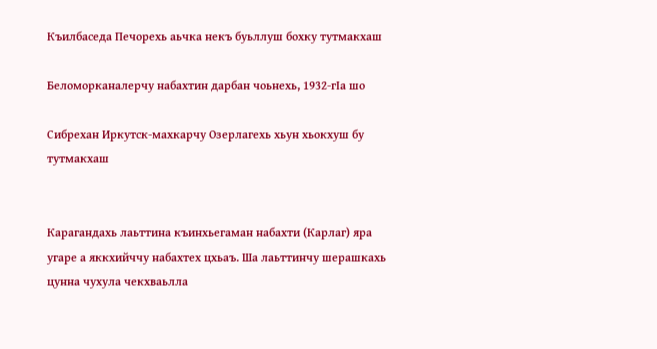Къилбаседа Печорехь аьчка некъ буьллуш бохку тутмакхаш

Беломорканалерчу набахтин дарбан чоьнехь, 1932-гIа шо

Сибрехан Иркутск-махкарчу Озерлагехь хьун хьокхуш бу тутмакхаш


Карагандахь лаьттина къинхьегаман набахти (Карлаг) яра угаре а яккхийччу набахтех цхьаъ. Ша лаьттинчу шерашкахь цунна чухула чекхваьлла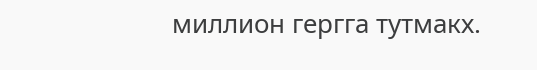миллион гергга тутмакх.